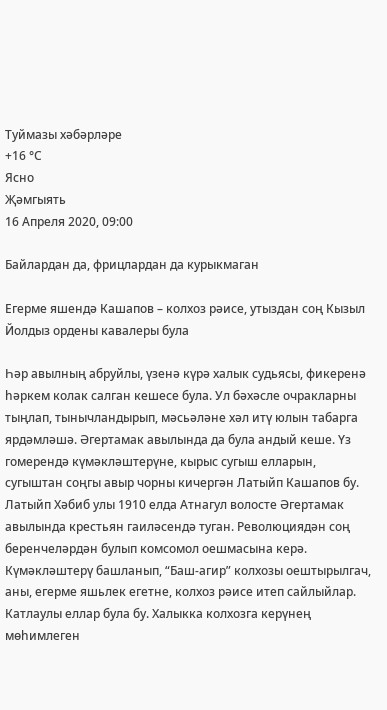Туймазы хәбәрләре
+16 °С
Ясно
Җәмгыять
16 Апреля 2020, 09:00

Байлардан да, фрицлардан да курыкмаган

Егерме яшендә Кашапов – колхоз рәисе, утыздан соң Кызыл Йолдыз ордены кавалеры була

Һәр авылның абруйлы, үзенә күрә халык судьясы, фикеренә һәркем колак салган кешесе була. Ул бәхәсле очракларны тыңлап, тынычландырып, мәсьәләне хәл итү юлын табарга ярдәмләшә. Әгертамак авылында да була андый кеше. Үз гомерендә күмәкләштерүне, кырыс сугыш елларын, сугыштан соңгы авыр чорны кичергән Латыйп Кашапов бу.
Латыйп Хәбиб улы 1910 елда Атнагул волосте Әгертамак авылында крестьян гаиләсендә туган. Революциядән соң беренчеләрдән булып комсомол оешмасына керә. Күмәкләштерү башланып, “Баш-агир” колхозы оештырылгач, аны, егерме яшьлек егетне, колхоз рәисе итеп сайлыйлар.
Катлаулы еллар була бу. Халыкка колхозга керүнең мөһимлеген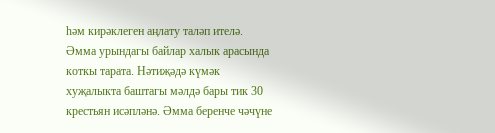һәм кирәклеген аңлату таләп ителә. Әмма урындагы байлар халык арасында коткы тарата. Нәтиҗәдә күмәк хуҗалыкта баштагы мәлдә бары тик 30 крестьян исәпләнә. Әмма беренче чәчүне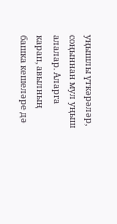уңышлы үткәрәләр, соңыннан мул уңыш алалар. Аларга карап, авылның башка кешеләре дә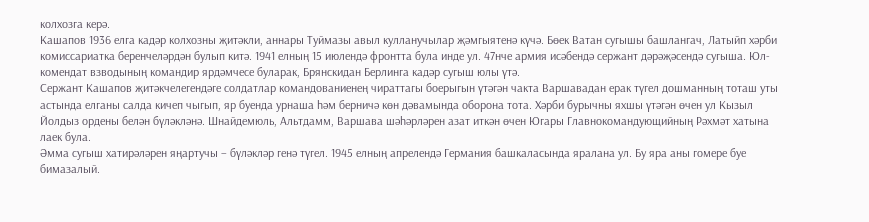колхозга керә.
Кашапов 1936 елга кадәр колхозны җитәкли, аннары Туймазы авыл кулланучылар җәмгыятенә күчә. Бөек Ватан сугышы башлангач, Латыйп хәрби комиссариатка беренчеләрдән булып китә. 1941 елның 15 июлендә фронтта була инде ул. 47нче армия исәбендә сержант дәрәҗәсендә сугыша. Юл-комендат взводының командир ярдәмчесе буларак, Брянскидан Берлинга кадәр сугыш юлы үтә.
Сержант Кашапов җитәкчелегендәге солдатлар командованиенең чираттагы боерыгын үтәгән чакта Варшавадан ерак түгел дошманның тоташ уты астында елганы салда кичеп чыгып, яр буенда урнаша һәм берничә көн дәвамында оборона тота. Хәрби бурычны яхшы үтәгән өчен ул Кызыл Йолдыз ордены белән бүләкләнә. Шнайдемюль, Альтдамм, Варшава шәһәрләрен азат иткән өчен Югары Главнокомандующийның Рәхмәт хатына лаек була.
Әмма сугыш хатирәләрен яңартучы – бүләкләр генә түгел. 1945 елның апрелендә Германия башкаласында яралана ул. Бу яра аны гомере буе бимазалый.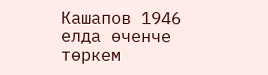Кашапов 1946 елда өченче төркем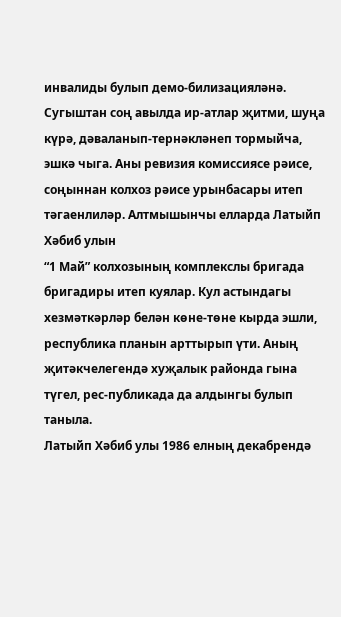инвалиды булып демо-билизацияләнә. Сугыштан соң авылда ир-атлар җитми, шуңа күрә, дәваланып-тернәкләнеп тормыйча, эшкә чыга. Аны ревизия комиссиясе рәисе, соңыннан колхоз рәисе урынбасары итеп тәгаенлиләр. Алтмышынчы елларда Латыйп Хәбиб улын
“1 Май” колхозының комплекслы бригада бригадиры итеп куялар. Кул астындагы хезмәткәрләр белән көне-төне кырда эшли, республика планын арттырып үти. Аның җитәкчелегендә хуҗалык районда гына түгел, рес-публикада да алдынгы булып таныла.
Латыйп Хәбиб улы 1986 елның декабрендә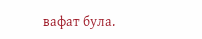вафат була.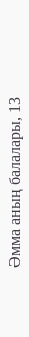Әмма аның балалары, 13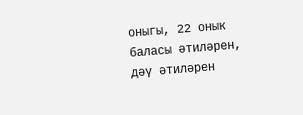оныгы, 22 онык баласы әтиләрен, дәү әтиләрен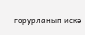горурланып искә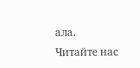ала.
Читайте нас